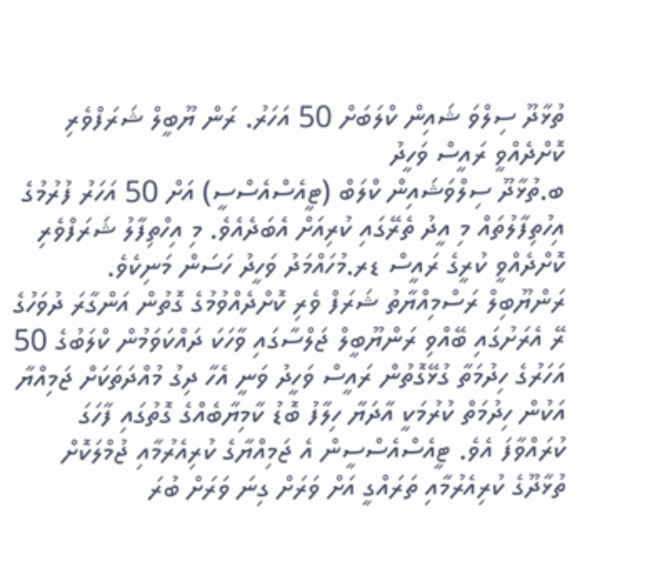ތުޅާދޫ ސިލްވަ ޝައިން ކްލަބަށް 50 އަހަރު. ރަން ޔޫބީލް ޝަރަފްވެރި ކޮށްދެއްވީ ރައީސް ވަހީދު
ބ.ތުޅާދޫ ސިލްވަޝައިން ކްލަބް (ޓީއެސްއެސްސީ) އަށް 50 އަހަރު ފުރުމުގެ އިހުތިފާލުތައް މި އީދު ތެރޭގައި ކުރިއަށް އެބަދެއެވެ. މި އިހްތިފާލު ޝަރަފްވެރި ކޮށްދެއްވީ ކުރީގެ ރައީސް ޑރ.މުހައްމަދު ވަހީދު ހަސަން މަނިކެވެ.
ރަންޔޫބިލް ރަސްމިއްޔާތު ޝަރަފް ވެރި ކޮށްދެއްވުމުގެ ގޮތުން އަންގާރަ ދުވަހުގެ ރޭ އެރަށުގައި ބޭއްވި ރަންޔޫބީލް ޖަލްސާގައި ވާހަކަ ދައްކަވަމުން ކްލަބުގެ 50 އަހަރުގެ ހިދުމަތާ ގުޅޭގޮތުން ރައީސް ވަހީދު ވަނީ އެހާ ދިގު މުއްދަތަކަށް ޖަމިއްޔާ އަކުން ހިދުމަތް ކުރުމަކީ އާދަޔާ ހިލާފު ބޮޑު ކާމިޔާބެއްގެ ގޮތުގައި ފާހަގަ ކުރައްވާފަ އެވެ. ޓީއެސްއެސްސީން އެ ޖަމިއްޔާގެ ކުރިއެރުމާއި ޖުމްލަކޮށް ތުޅާދޫގެ ކުރިއެރުމާއި ތަރައްގީ އަށް ވަރަށް ގިނަ ވަރަށް ބުރަ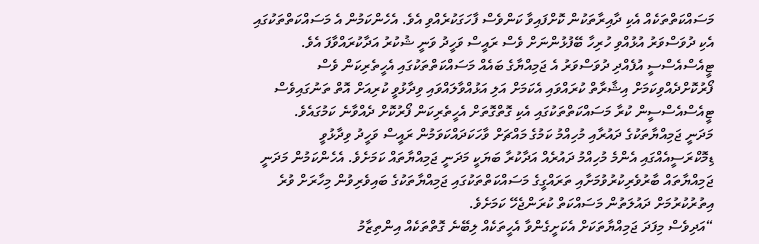މަސައްކަތްތަކެއް އެކި ދާއިރާތަކުން ކޮށްފައިވާ ކަންވެސް ފާހަގަކުރެއްވި އެވެ. އެހެންކަމުން އެ މަސައްކަތްތަކުގައި އެކި ދުވަސްވަރު އުޅުއްވި ހުރިހާ ބޭފުޅުންނަށް ވެސް ރައީސް ވަހީދު ވަނީ ޝުކުރު އަދާކުރައްވާފަ އެވެ.
ޓީއެސްއެސްސީ އުފެއްދި ދުވަސްވަރު އެ ޖަމިއްޔާގެ ބައެއް މަސައްކަތްތަކުގައި އެހީތެރިކަން ވެސް ފޯރުކޮށްދެއްވިކަމަށް އިޝާރާތް ކުރައްވައި އެކަމަށް އަލި އަޅުއްވާލައްވައި ވިދާޅުވީ ކުރިއަށް އޮތް ތަނުގައިވެސް ޓީއެސްއެސްސީން ކުރާ މަސައްކަތްތަކުގައި އެކި ގޮތްގޮތަށް އެހީތެރިކަން ފޯރުކޮށް ދެއްވާނެ ކަމުގައެވެ.
މަދަނީ ޖަމިއްޔާތަކުގެ ދައުރާއި މުހިއްމު ކަމުގެ މައްޗަށް ވާހަކަދައްކަވަމުން ރައީސް ވަހީދު ވިދާޅުވީ ޑިމޮކްރަސީއެއްގައި އެންމެ މުހިއްމު ދައުރެއް އަދާކުރާ ބަޔަކީ މަދަނީ ޖަމިއްޔާތައް ކަމަށެވެ. އެހެންކަމުން މަދަނީ ޖަމިއްޔާތައް ބާރުވެރިކުރުވުމަށާއި ތަރައްގީގެ މަސައްކަތްތަކުގައި ޖަމިއްޔާތަކުގެ ބައިވެރިވުން މިހާރަށް ވުރެ އިތުރުކުރުމަށް ދައުލަތުން މަސައްކަތް ކުރަންޖެހޭ ކަމަށެވެ.
“އަދިވެސް މިފަދަ ޖަމިއްޔާތަކަށް އެކަށީގެންވާ އެހީތަކެއް ލިބޭނެ ގޮތްތަކެއް އިންތިޒާމު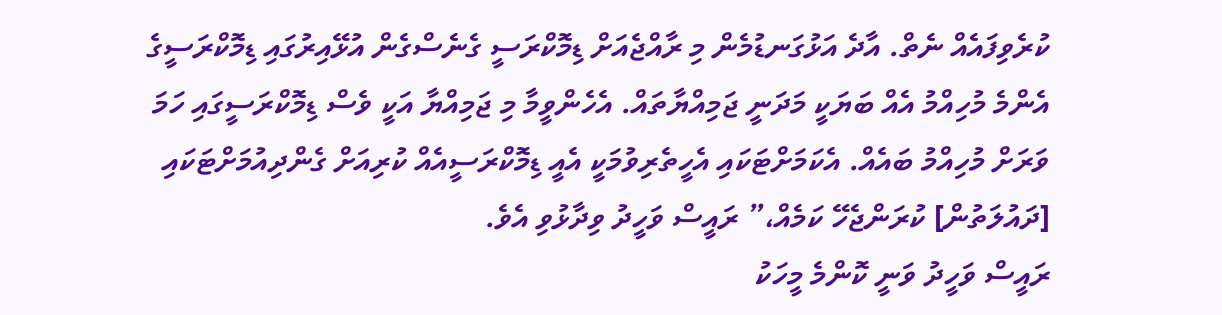ކުރެވިފައެއް ނެތް. އާދެ އަޅުގަނޑުމެން މި ރާއްޖެއަށް ޑިމޮކްރަސީ ގެނެސްގެން އުޅޭއިރުގައި ޑިމޮކްރަސީގެ އެންމެ މުހިއްމު އެއް ބަޔަކީ މަދަނީ ޖަމިއްޔާތައް. އެހެންވީމާ މި ޖަމިއްޔާ އަކީ ވެސް ޑިމޮކްރަސީގައި ހަމަ ވަރަށް މުހިއްމު ބައެއް. އެކަމަށްޓަކައި އެހީތެރިވުމަކީ އެއީ ޑިމޮކްރަސީއެއް ކުރިއަށް ގެންދިއުމަށްޓަކައި [ދައުލަތުން] ކުރަންޖެހޭ ކަމެއް،” ރައީސް ވަހީދު ވިދާޅުވި އެވެ.
ރައީސް ވަހީދު ވަނީ ކޮންމެ މީހަކު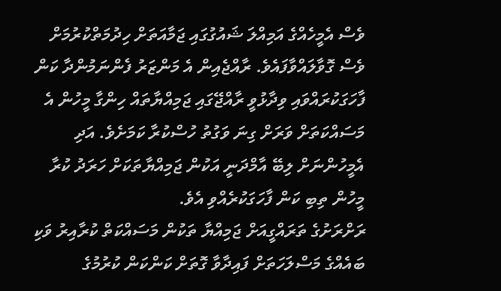ވެސް އެމީހެއްގެ އަމިއްލަ ޝައުގުގައި ޖަމާއަތަށް ހިދުމަތްކުރުމަށް ވެސް ގޮވާލައްވާފައެވެ. ރާއްޖެއިން އެ މަންޒަރު ފެންނަމުންދާ ކަން ފާހަގަކުރައްވައި ވިދާޅުވީ ރާއްޖޭގައި ޖަމިއްޔާތައް ހިންގާ މީހުން އެ މަސައްކަތަށް ވަރަށް ގިނަ ވަގުތު ހުސްކުރާ ކަމަށެވެ. އަދި އެމީހުންނަށް ލިބޭ އާމްދަނީ އަކުން ޖަމިއްޔާތަކަށް ހަރަދު ކުރާ މީހުން ތިބި ކަން ފާހަގަކުރެއްވި އެވެ.
ރަށްރަށުގެ ތަރައްގީއަށް ޖަމިއްޔާ ތަކުން މަސައްކަތް ކުރާއިރު ވަކި ބައެއްގެ މަސްލަހަތަށް ފައިދާވާ ގޮތަށް ކަންކަން ކުރުމުގެ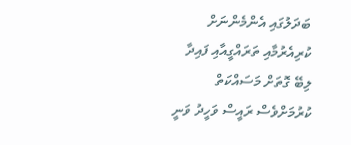ބަދަލުގައި އެންމެންނަށް ކުރިއެރުމާއި ތަރައްގީއާއި ފައިދާ ލިބޭ ގޮތަށް މަސައްކަތް ކުރުމަށްވެސް ރައީސް ވަހީދު ވަނީ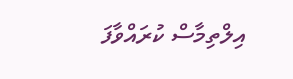އިލްތިމާސް ކުރައްވާފަ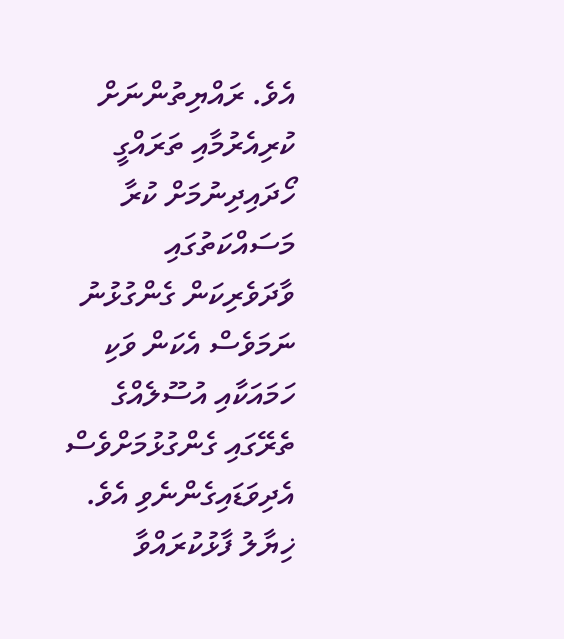އެވެ. ރައްޔިތުންނަށް ކުރިއެރުމާއި ތަރައްގީ ހޯދައިދިނުމަށް ކުރާ މަސައްކަތުގައި ވާދަވެރިކަން ގެންގުޅުނު ނަމަވެސް އެކަން ވަކި ހަމައަކާއި އުސޫލެއްގެ ތެރޭގައި ގެންގުޅުމަށްވެސް އެދިވަޑައިގެންނެވި އެވެ.
ޚިޔާލު ފާޅުކުރައްވާ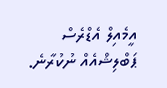އީމެއިލް އެޑްރެސް ޕަބްލިޝްއެއް ނުކުރާނެ.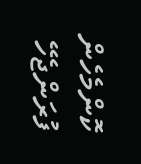ކޮންމެހެން ފުރަންޖެހޭ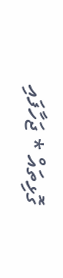ގޮޅިތައް * ޖަހާފައި